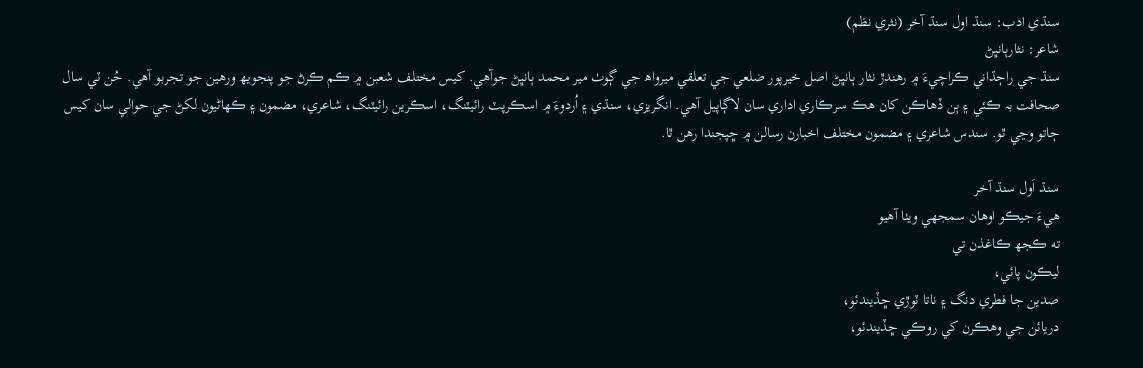سنڌي ادب: سنڌ اول سنڌ آخر (نثري نظم)
شاعر: نثارٻانڀڻ
سنڌ جي راڄڌاني ڪراچيءَ ۾ رھندڙ نثار ٻانڀڻ اصل خيرپور ضلعي جي تعلقي ميرواھ جي ڳوٺ مير محمد ٻانڀڻ جوآھي. کيس مختلف شعبن ۾ ڪم ڪرڻ جو پنجويھ ورھين جو تجربو آھي. حُن ٽي سال صحافت بہ ڪئي ۽ ٻن ڏھاڪن کان ھڪ سرڪاري اداري سان لاڳاپيل آھي. انگريزي، سنڌي ۽ اُردوءَ ۾ اسڪرپٽ رائيٽنگ، اسڪرين رائيٽنگ، شاعري، مضمون ۽ ڪھاڻيون لکڻ جي حوالي سان کيس ڄاتو وڃي ٿو. سندس شاعري ۽ مضمون مختلف اخبارن رسالن ۾ ڇپجندا رھن ٿا.

سنڌ اَول سنڌ آخر
هيءَ جيڪو اوهان سمجهي ويٺا آهيو
ته ڪجھ ڪاغذن تي
ليڪون پائي،
صدين جا فطري دنگ ۽ ناتا ٽوڙي ڇڏيندئو،
دريائن جي وهڪرن کي روڪي ڇڏيندئو،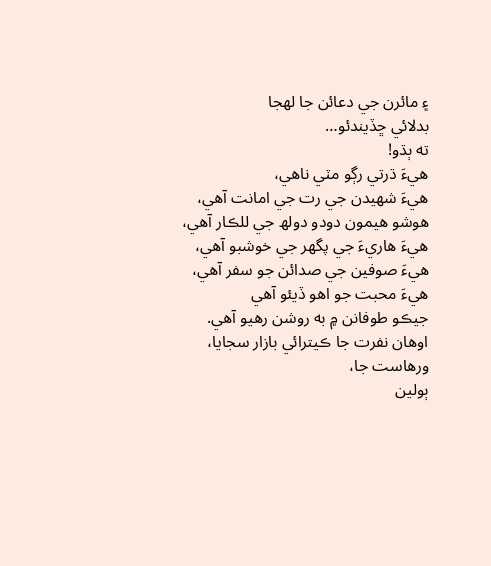۽ مائرن جي دعائن جا لهجا
بدلائي ڇڏيندئو…
ته ٻڌو!
هيءَ ڌرتي رڳو مٽي ناهي،
هيءَ شهيدن جي رت جي امانت آهي،
هوشو ھيمون دودو دولھ جي للڪار آهي،
هيءَ هاريءَ جي پگهر جي خوشبو آهي،
هيءَ صوفين جي صدائن جو سفر آهي،
هيءَ محبت جو اهو ڏيئو آهي
جيڪو طوفانن ۾ به روشن رهيو آهي.
اوهان نفرت جا ڪيترائي بازار سجايا،
ورهاست جا،
ٻولين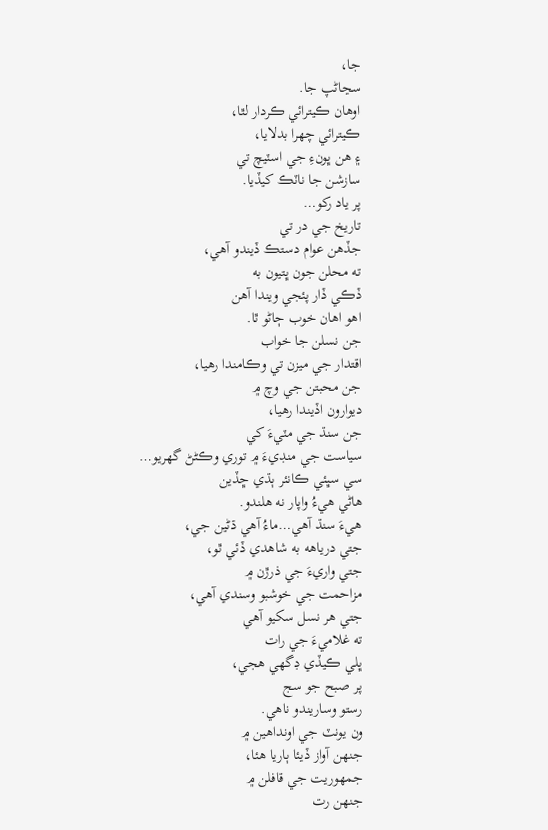جا،
سڃاڻپ جا.
اوهان ڪيترائي ڪردار لٿا،
ڪيترائي چهرا بدلايا،
۽ هن ڀونءِ جي اسٽيچ تي
سازشن جا ناٽڪ کيڏيا.
پر ياد رکو…
تاريخ جي در تي
جڏهن عوام دستڪ ڏيندو آهي،
ته محلن جون ڀتيون به
ڏڪي ڏار پئجي ويندا آهن
اهو اهان خوب ڄاڻو ٿا.
جن نسلن جا خواب
اقتدار جي ميزن تي وڪامندا رهيا،
جن محبتن جي وچ ۾
ديوارون اڏيندا رهيا،
جن سنڌ جي مٽيءَ کي
سياست جي منڊيءَ ۾ توري وڪڻڻ گهريو…
سي سڀئي ڪانئر ٻڌي ڇڏين
هاڻي هيءُ واپار نه هلندو.
هيءَ سنڌ آهي…ماءُ آهي ڌڻين جي،
جتي درياهه به شاهدي ڏئي ٿو،
جتي واريءَ جي ذرڙن ۾
مزاحمت جي خوشبو وسندي آهي،
جتي هر نسل سکيو آهي
ته غلاميءَ جي رات
ڀلي ڪيڏي ڊگهي هجي،
پر صبح جو سج
رستو وساريندو ناهي.
ون يونٽ جي اونداهين ۾
جنهن آواز ڏيئا ٻاريا هئا،
جمهوريت جي قافلن ۾
جنهن رت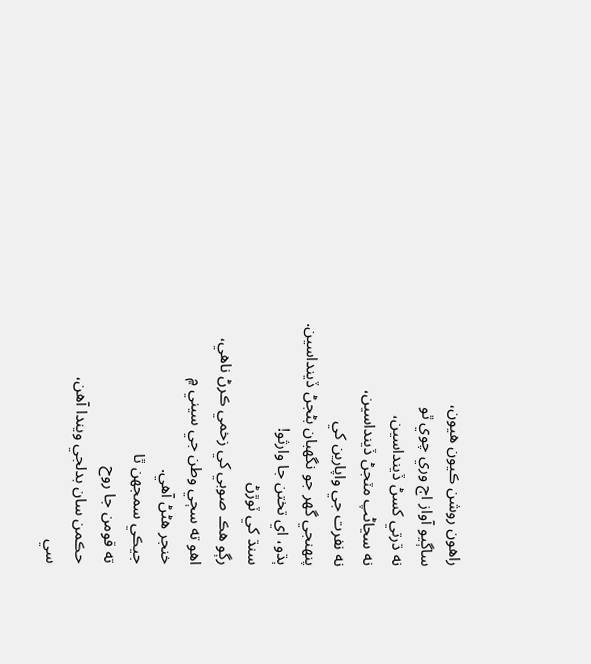راهون روشن ڪيون هيون،
ساڳيو آواز اڄ وري چوي ٿو
نه ڌرتي کسڻ ڏينداسين،
نه سڃاڻپ مٽجڻ ڏينداسين،
نه نفرت جي واپارين کي
پنهنجي گهر جو نگهبان بڻجڻ ڏينداسين.
ٻڌو، اي تختن جا وارثو!
سنڌ کي ٽوڙڻ
رڳو هڪ صوبي کي زخمي ڪرڻ ناهي،
اهو ته سڄي وطن جي سيني ۾
خنجر هڻڻ آهي.
جيڪي سمجهن ٿا
ته قومن جا روح
حڪمن سان بدلجي ويندا آهن،
سي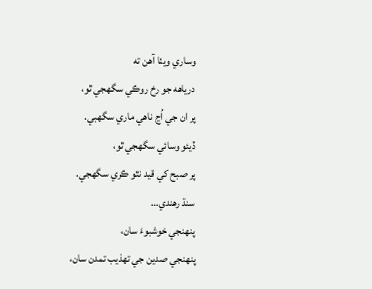وساري ويٺا آهن ته
درياهه جو رخ روڪي سگهجي ٿو،
پر ان جي اُڃ ناهي ماري سگهبي.
ڏيئو وسائي سگهجي ٿو،
پر صبح کي قيد نٿو ڪري سگهجي.
سنڌ رهندي…
پنهنجي خوشبوءَ سان،
پنهنجي صدين جي تھذيب تمدن سان،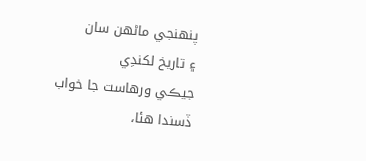پنهنجي ماڻهن سان
۽ تاريخ لکندِي
جيڪي ورهاست جا خواب ڏسندا هئا،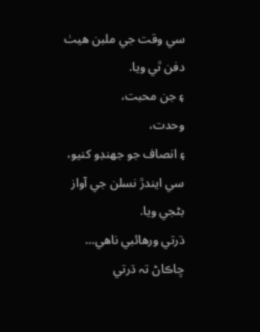سي وقت جي ملبن هيٺ دفن ٿي ويا.
۽ جن محبت،
وحدت،
۽ انصاف جو جهنڊو کنيو،
سي ايندڙ نسلن جي آواز بڻجي ويا.
ڌرتي ورهائبي ناهي…
ڇاڪاڻ تہ ڌرتي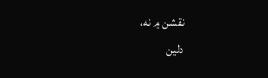نقشن ۾ نه،
دلين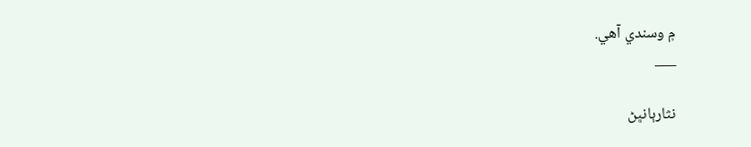۾ وسندي آهي.
___

نثارٻانڀڻ